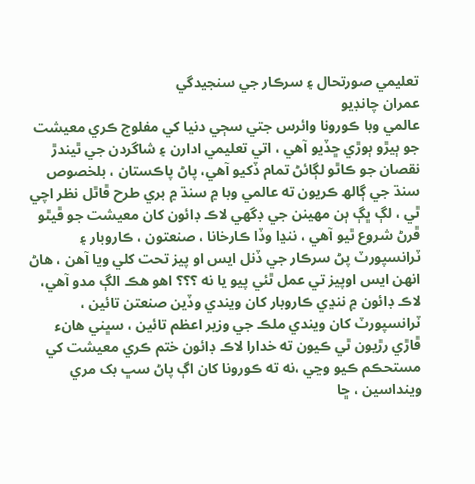تعليمي صورتحال ۽ سرڪار جي سنجيدگي
عمران چانڊيو
عالمي وبا ڪورونا وائرس جتي سڄي دنيا کي مفلوج ڪري معيشت جو ٻيڙو ٻوڙي ڇڏيو آهي ، اتي تعليمي ادارن ۽ شاگردن جي ٿيندڙ نقصان جو ڪاٿو لڳائڻ تمام ڏکيو آهي، پاڻ پاڪستان ، بلخصوص سنڌ جي ڳالھ ڪريون ته عالمي وبا ۾ سنڌ ۾ بري طرح ڦاٿل نظر اچي ٿي ، لڳ ڀڳ ٻن مهينن جي ڊگهي لاڪ ڊائون کان معيشت جو ڦيٿو ڦرڻ شروع ٿيو آهي ، ننڍا وڏا ڪارخانا ، صنعتون ، ڪاروبار ۽ ٽرانسپورٽ پڻ سرڪار جي ڏنل ايس او پيز تحت کلي ويا آهن ، هاڻ انهن ايس اوپيز تي عمل ٿئي پيو يا نه ؟؟؟ اهو هڪ الڳ مدو آهي، لاڪ ڊائون ۾ ننڍي ڪاروبار کان ويندي وڏين صنعتن تائين ، ٽرانسپورٽ کان ويندي ملڪ جي وزير اعظم تائين ، سڀني هانء ڦاڙي رڙيون ٿي ڪيون ته خدارا لاڪ ڊائون ختم ڪري معيشت کي مستحڪم ڪيو وڃي ،نه ته ڪورونا کان اڳ پاڻ سڀ بک مري وينداسين ، ڇا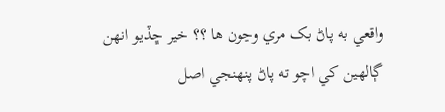واقعي به پاڻ بک مري وڃون ها ؟؟ خير ڇڏيو انهن ڳالهين کي اچو ته پاڻ پنهنجي اصل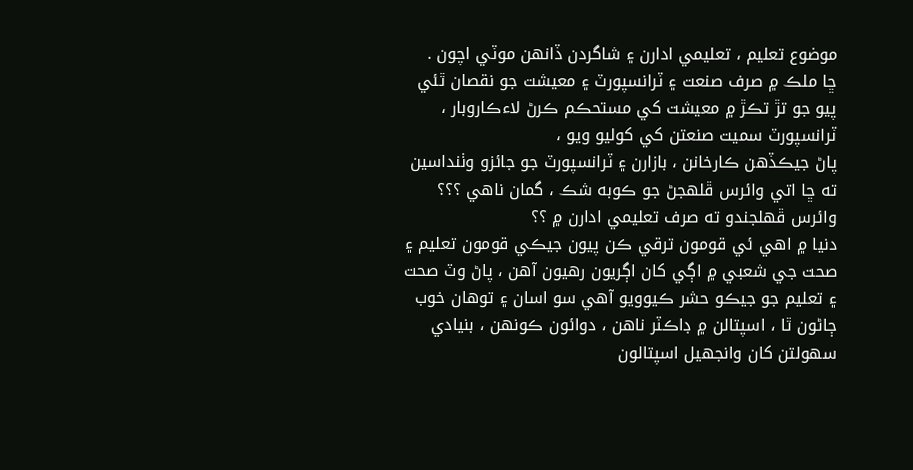موضوع تعليم ، تعليمي ادارن ۽ شاگردن ڏانهن موٽي اچون .
ڇا ملڪ ۾ صرف صنعت ۽ ٽرانسپورٽ ۽ معيشت جو نقصان ٿئي پيو جو تڙ تڪڙ ۾ معيشت کي مستحڪم ڪرڻ لاءڪاروبار ، ٽرانسپورٽ سميت صنعتن کي کوليو ويو ،
پاڻ جيڪڏهن ڪارخانن ، بازارن ۽ ٽرانسپورٽ جو جائزو وٺنداسين ته ڇا اتي وائرس ڦلهجڻ جو ڪوبه شڪ ، گمان ناهي ؟؟؟ وائرس ڦهلجندو ته صرف تعليمي ادارن ۾ ؟؟
دنيا ۾ اهي ئي قومون ترقي ڪن پيون جيڪي قومون تعليم ۽ صحت جي شعبي ۾ اڳي کان اڳريون رهيون آهن ، پاڻ وٽ صحت ۽ تعليم جو جيڪو حشر ڪيوويو آهي سو اسان ۽ توهان خوب ڄاڻون ٿا ، اسپتالن ۾ ڊاڪٽر ناهن ، دوائون ڪونهن ، بنيادي سهولتن کان وانجهيل اسپتالون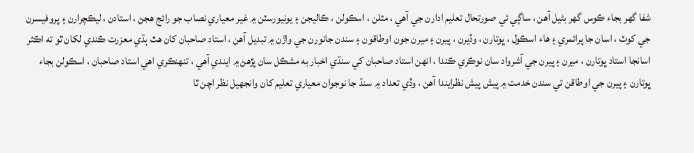شفا گهر بجاء ڪوس گهر بڻيل آهن ، ساڳي ئي صورتحال تعليم ادارن جي آهي ، مثلن ، اسڪولن ، ڪاليجن ۽ يونيورسٽن ۾ غير معياري نصاب جو رائج هجڻ ، استادن ، ليڪچرارن ۽ پروفيسرن جي کوٽ ، اسان جا پرائمري ۽ هاء اسڪول ، ڀوتارن ، وڏيرن ، پيرن ۽ ميرن جون اوطاقون ۽ سندن جانورن جي واڙن ۾ تبديل آهن ، استاد صاحبان کان هٿ ٻڌي معزرت ڪندي لکان ٿو ته اڪثر اسانجا استاد ڀوتارن ، ميرن ۽ پيرن جي آشرواد سان نوڪري ڪندا ، انهن استاد صاحبان کي سنڌي اخبار به مشڪل سان پڙهڻ ۾ ايندي آهي ، تنهنڪري اهي استاد صاحبان ، اسڪولن بجاء ڀوتارن ۽ پيرن جي اوطاقن تي سندن خدمت ۾ پيش پيش نظرايندا آهن ، وڏي تعداد ۾ سنڌ جا نوجوان معياري تعليم کان وانجهيل نظر اچن ٿا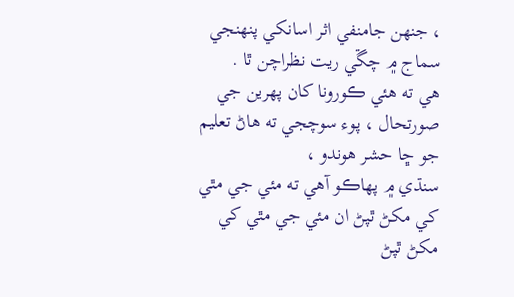، جنهن جامنفي اثر اسانکي پنهنجي سماج ۾ چڱي ريت نظراچن ٿا .
هي ته هئي ڪورونا کان پهرين جي صورتحال ، پوء سوچجي ته هاڻ تعليم جو ڇا حشر هوندو ،
سنڌي ۾ پهاڪو آهي ته مئي جي مٿي کي مکڻ ٿپڻ ان مئي جي مٿي کي مکڻ ٿپڻ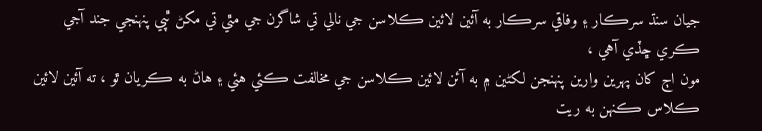جيان سنڌ سرڪار ۽ وفاقي سرڪار به آئين لائين ڪلاسن جي نالي تي شاگرن جي مٿي تي مکڻ ٿپي پنهنجي جند آجي ڪري ڇڏي آهي ،
مون اڄ کان پهرين وارين پنهنجن لکڻين ۾ به آئن لائين ڪلاسن جي مخالفت ڪئي هئي ۽ هاڻ به ڪريان ٿو ، ته آئين لائين ڪلاس ڪنهن به ريت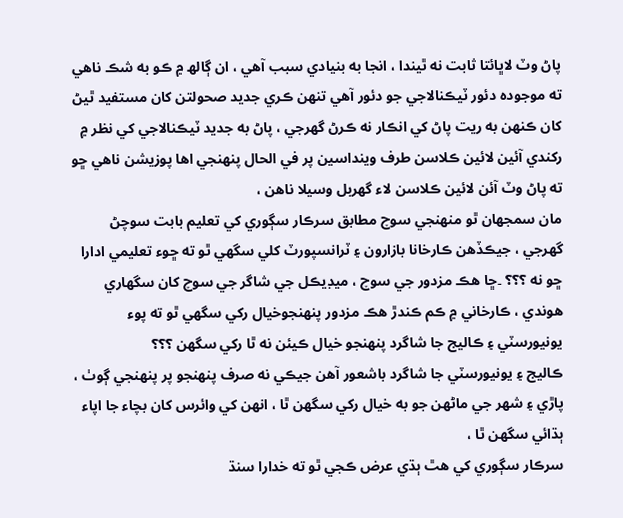پاڻ وٽ لاڀائتا ثابت نه ٿيندا ، انجا به بنيادي سبب آهي ، ان ڳالھ ۾ ڪو به شڪ ناهي ته موجوده دئور ٽيڪنالاجي جو دئور آهي تنهن ڪري جديد صحولتن کان مستفيد ٿيڻ کان ڪنهن به ريت پاڻ کي انڪار نه ڪرڻ گهرجي ، پاڻ به جديد ٽيڪنالاجي کي نظر ۾ رکندي آئين لائين ڪلاسن طرف وينداسين پر في الحال پنهنجي اها پوزيشن ناهي ڇو ته پاڻ وٽ آئن لائين ڪلاسن لاء گهربل وسيلا ناهن ،
مان سمجهان ٿو منهنجي سوچ مطابق سرڪار سڳوري کي تعليم بابت سوچڻ گهرجي ، جيڪڏهن ڪارخانا بازارون ۽ ٽرانسپورٽ کلي سگهي ٿو ته ڇوء تعليمي ادارا ڇو نه ؟؟؟ ۔ڇا هڪ مزدور جي سوچ ، ميڊيڪل جي شاگر جي سوچ کان سگهاري هوندي ، ڪارخاني ۾ ڪم ڪندڙ هڪ مزدور پنهنجوخيال رکي سگهي ٿو ته پوء يونيورسٽي ۽ ڪاليج جا شاگرد پنهنجو خيال ڪيئن نه ٿا رکي سگهن ؟؟؟
ڪاليج ۽ يونيورسٽي جا شاگرد باشعور آهن جيڪي نه صرف پنهنجو پر پنهنجي ڳوٺ ، پاڙي ۽ شهر جي ماڻهن جو به خيال رکي سگهن ٿا ، انهن کي وائرس کان بچاء جا اپاء ٻڌائي سگهن ٿا ،
سرڪار سڳوري کي هٿ ٻڌي عرض ڪجي ٿو ته خدارا سنڌ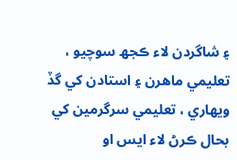۽ شاگردن لاء ڪجھ سوچيو ، تعليمي ماهرن ۽ استادن کي گڏ ويهاري ، تعليمي سرگرمين کي بحال ڪرڻ لاء ايس او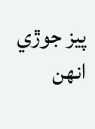پيز جوڙي انهن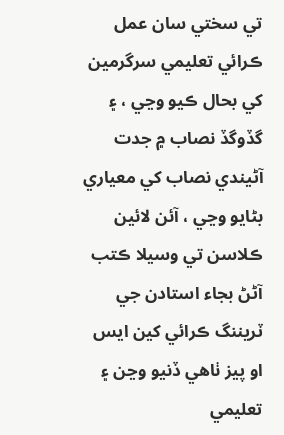تي سختي سان عمل ڪرائي تعليمي سرگرمين کي بحال ڪيو وڃي ، ۽ گڏوگڏ نصاب ۾ جدت آڻيندي نصاب کي معياري بڻايو وڃي ، آئن لائين ڪلاسن تي وسيلا ڪتب آڻڻ بجاء استادن جي ٽريننگ ڪرائي کين ايس او پيز ٺاهي ڏنيو وڃن ۽ تعليمي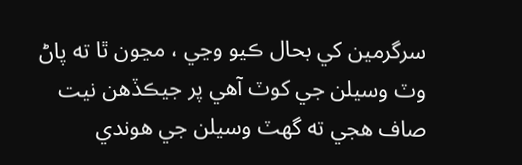سرگرمين کي بحال ڪيو وڃي ، مڃون ٿا ته پاڻ وٽ وسيلن جي کوٽ آهي پر جيڪڏهن نيت صاف هجي ته گهٽ وسيلن جي هوندي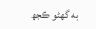به گهڻو ڪجھ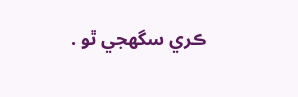ڪري سگهجي ٿو .